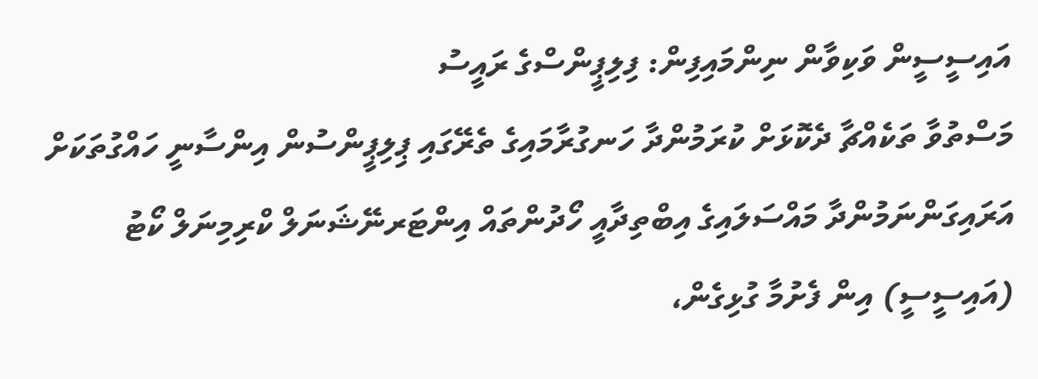އައިސީސީން ވަކިވާން ނިންމައިފިން: ފިލިޕީންސްގެ ރައީސު
މަސްތުވާ ތަކެއްޗާ ދެކޮޅަށް ކުރަމުންދާ ހަނގުރާމައިގެ ތެރޭގައި ޕިލިޕީންސުން އިންސާނީ ހައްގުތަކަށް އަރައިގަންނަމުންދާ މައްސަލައިގެ އިބްތިދާއީ ހޯދުންތައް އިންޓަރނޭޝަނަލް ކްރިމިނަލް ކޯޓު (އައިސީސީ) އިން ފެށުމާ ގުޅިގެން،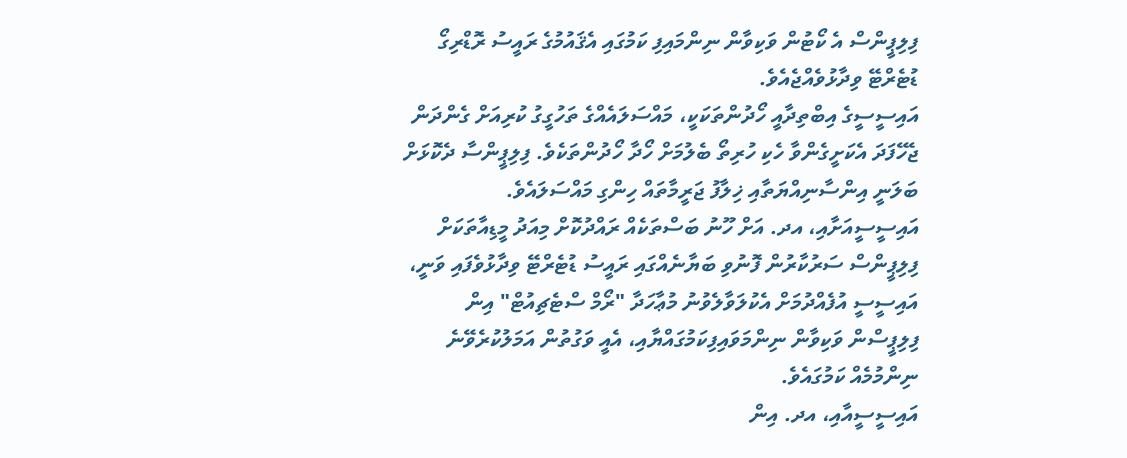ފިލިޕީންސް އެ ކޯޓުން ވަކިވާން ނިންމައިފި ކަމުގައި އެޤައުމުގެ ރައީސު ރޮޑްރިގޯ ޑުޓެރްޓޭ ވިދާޅުވެއްޖެއެވެ.
އައިސީސީގެ އިބްތިދާއީ ހޯދުންތަކަކީ، މައްސަލައެއްގެ ތަހުގީގު ކުރިއަށް ގެންދަން ޖެހޭފަދަ އެކަށީގެންވާ ހެކި ހުރިތޯ ބެލުމަށް ހޯދާ ހޯދުންތަކެވެ. ފިލިޕީންސާ ދެކޮޅަށް ބަލަނީ އިންސާނިއްޔަތާއި ޚިލާފު ޖަރީމާތައް ހިންގި މައްސަލައެވެ.
އައިސީސީއަށާއި، އދ. އަށް ހޫނު ބަސްތަކެއް ރައްދުކޮށް މިއަދު މީޑިއާތަކަށް ފިލިޕީންސް ސަރުކާރުން ފޮނުވި ބަޔާނެއްގައި ރައީސު ޑުޓެރްޓޭ ވިދާޅުވެފައި ވަނީ، އައިސީސީ އުފެއްދުމަށް އެކުލަވާލެވުނު މުޢާހަދާ "ރޯމް ސްޓެޗިއުޓް" އިން ފިލިޕީސްން ވަކިވާން ނިންމަވައިފިކަމުގައްޔާއި، އެއީ ވަގުތުން އަމަލުކުރެވޭނެ ނިންމުމެއް ކަމުގައެވެ.
އައިސީސީއާއި، އދ. އިން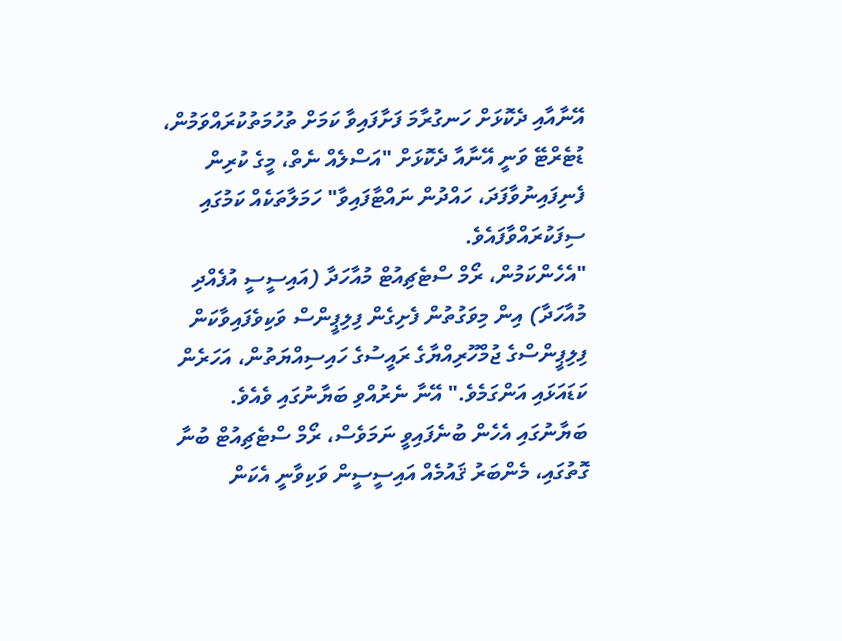އޭނާއާއި ދެކޮޅަށް ހަނގުރާމަ ފަށާފައިވާ ކަމަށް ތުހުމަތުކުރައްވަމުން، ޑުޓެރްޓޭ ވަނީ އޭނާއާ ދެކޮޅަށް "އަސްލެއް ނެތް، މީގެ ކުރިން ފެނިފައިނުވާފަދަ، ހައްދުން ނައްޓާފައިވާ" ހަމަލާތަކެއް ކަމުގައި ސިފަކުރައްވާފައެވެ.
"އެހެންކަމުން، ރޯމް ސްޓެޗިއުޓް މުއާހަދާ (އައިސީސީ އުފެއްދި މުއާހަދާ) އިން މިވަގުތުން ފެށިގެން ފިލިޕީންސް ވަކިވެފައިވާކަން ފިލިޕީންސްގެ ޖުމްހޫރިއްޔާގެ ރައީސުގެ ހައިސިއްޔަތުން، އަހަރެން ކަޑައަޅައި އަންގަމެވެ." އޭނާ ނެރުއްވި ބަޔާނުގައި ވެއެވެ.
ބަޔާނުގައި އެހެން ބުނެފައިވީ ނަމަވެސް، ރޯމް ސްޓެޗިއުޓް ބުނާ ގޮތުގައި، މެންބަރު ޤައުމެއް އައިސީސީން ވަކިވާނީ އެކަން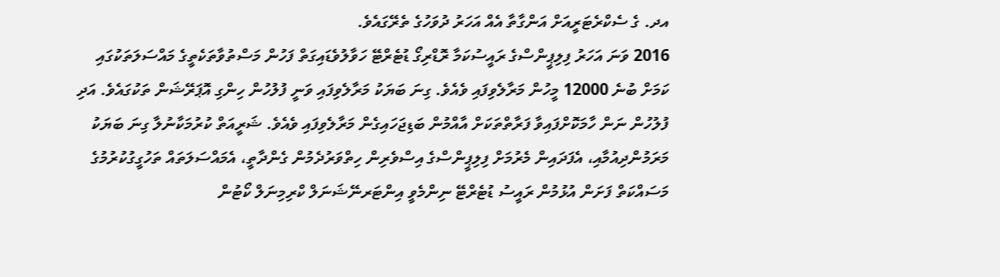އދ. ގެ ސެކްރެޓަރީއަށް އަންގާތާ އެއް އަހަރު ދުވަހުގެ ތެރޭގައެވެ.
2016 ވަނަ އަހަރު ފިލިޕީންސްގެ ރައީސުކަމާ ރޮޑްރިގޯ ޑުޓެރްޓޭ ހަވާލުވެޑައިގަތް ފަހުން މަސްތުވާތަކެތީގެ މައްސަލަތަކުގައި ކަމަށް ބުނެ 12000 މީހުން މަރާލެވިފައި ވެއެވެ. ގިނަ ބަޔަކު މަރާލެވިފައި ވަނީ ފުލުހުން ހިންގި އޮޕަރޭޝަން ތަކުގައެވެ. އަދި ފުލުހުން ނަން ހާމަކޮށްފައިވާ ފަރާތްތަކަށް އާއްމުން ބަޑިޖަހައިގެން މަރާލެވިފައި ވެއެވެ. ޝަރީއަތް ކުރުމަކާނުލާ ގިނަ ބަޔަކު މަރަމުންދިއުމާއި، އެފަދައިން މެރުމަށް ފިލިޕީންސްގެ އިސްވެރިން ހިތްވަރުދެމުން ގެންދާތީ، އެމައްސަލަތައް ތަހުގީގުކުރުމުގެ މަސައްކަތް ފަށަން އުޅުމުން ރައީސު ޑުޓެރްޓޭ ނިންމެވީ އިންޓަރނޭޝަނަލް ކްރިމިނަލް ކޯޓުން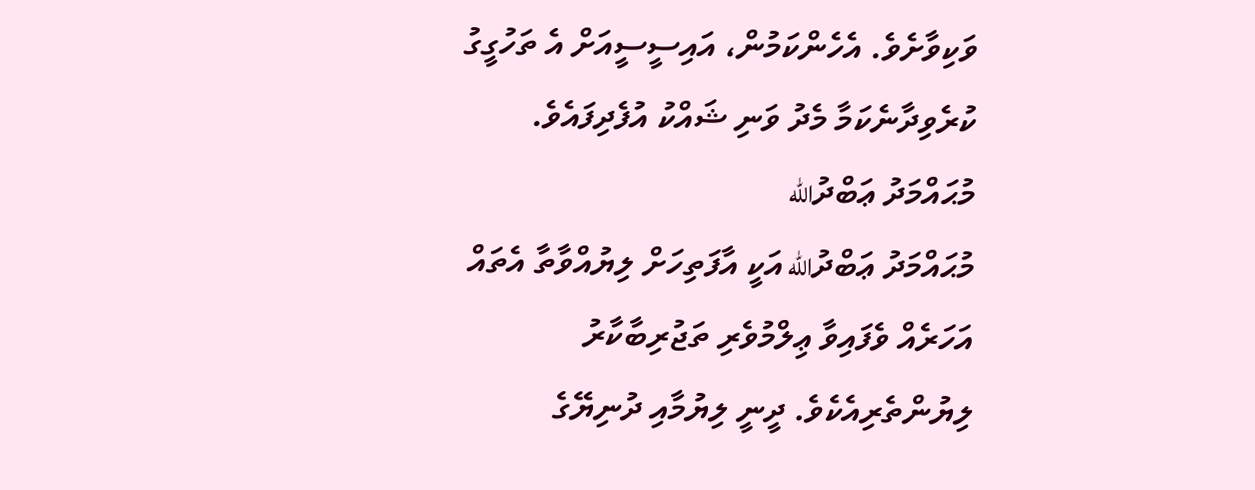ވަކިވާށެވެ. އެހެންކަމުން، އައިސީސީއަށް އެ ތަހުގީގު ކުރެވިދާނެކަމާ މެދު ވަނި ޝައްކު އުފެދިފައެވެ.
މުޙައްމަދު ޢަބްދުالله
މުޙައްމަދު ޢަބްދުالله އަކީ އާފަތިހަށް ލިޔުއްވާތާ އެތައް އަހަރެއް ވެފައިވާ ޢިލްމުވެރި ތަޖުރިބާކާރު ލިޔުންތެރިއެކެވެ. ދީނީ ލިޔުމާއި ދުނިޔޭގެ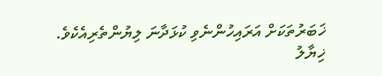ޚަބަރުތަކަށް އަރައިހުންނެވި ކުޅަދާނަ ލިޔުންތެރިއެކެވެ.
ޚިޔާލު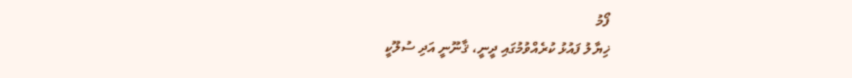ފޯމު
ޚިޔާލު ފައުޅު ކުރެއްވުމުގައި ދީނީ، ޤާނޫނީ އަދި ސުލޫކީ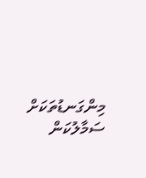މިންގަނޑުތަކަށް ސަމާލުކަން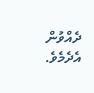ދެއްވުން އެދެމެވެ.